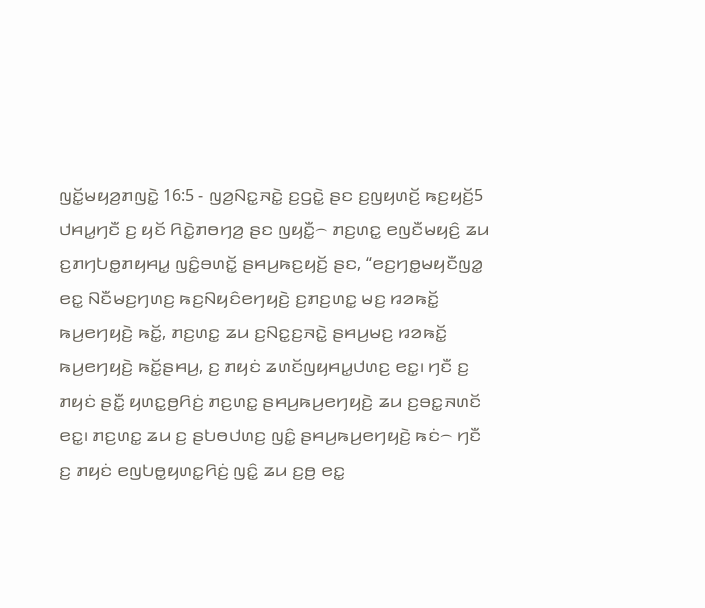ꤜꤢꤩ꤭ꤗꤟꤤ꤬ꤊꤜꤢꤧ꤭ 16:5 - ꤜꤤ꤬ꤡꤢ꤭ꤏꤢꤧ꤭ ꤢ꤬ꤞꤢꤧ꤭ ꤔꤢ ꤢ꤬ꤜꤟꤛꤢꤩ꤬ ꤒꤢ꤬ꤟꤢꤩ꤬5 ꤓꤌꤣ꤭ꤚꤢꤪ ꤢ꤬ ꤟꤢꤩ ꤖꤢꤧ꤭ꤊꤥꤚꤤ꤬ ꤔꤢ ꤜꤟꤢꤪ꤭꤮ ꤊꤢ꤬ꤛꤢ꤭ ꤕꤜꤢꤪꤗꤟꤢꤨ꤬ ꤘꤣ ꤢ꤬ꤊꤚꤝꤥ꤭ꤊꤟꤌꤣ꤭ ꤜꤢꤨ꤭ꤋꤛꤢꤩ꤭ ꤔꤌꤣ꤬ꤒꤢ꤬ꤟꤢꤩ꤬ ꤔꤢ, “ꤕꤢ꤬ꤚꤥ꤭ꤗꤟꤢꤪꤜꤤ꤭ ꤕꤢ꤭ ꤡꤢꤪꤗꤢ꤬ꤚꤛꤢ꤬ ꤒꤢ꤬ꤡꤟꤢꤨꤕꤚꤟꤢꤧ꤬ ꤢ꤬ꤊꤢ꤬ꤛꤢ꤭ ꤗꤢ꤬ ꤙꤤꤒꤢꤩ꤭ ꤒꤣ꤬ꤕꤚꤟꤢꤧ꤬ ꤒꤢꤩ꤭, ꤊꤢ꤬ꤛꤢ꤭ ꤘꤣ ꤢ꤬ꤡꤢ꤭ꤢ꤬ꤏꤢꤧ꤭ ꤔꤌꤣ꤬ꤗꤢ꤬ ꤙꤤꤒꤢꤩ꤭ ꤒꤣ꤬ꤕꤚꤟꤢꤧ꤬ ꤒꤢꤩ꤭ꤔꤌꤣ꤬, ꤢ꤬ ꤊꤟꤢꤦ ꤘꤛꤢꤩꤜꤟꤌꤣ꤭ꤓꤛꤢ꤬ ꤕꤢ꤭꤯ ꤚꤢꤪ ꤢ꤬ ꤊꤟꤢꤦ ꤔꤢꤪ꤭ ꤟꤛꤢ꤭ꤥ꤬ꤖꤢꤦ꤬ ꤊꤢ꤬ꤛꤢ꤭ ꤔꤌꤣ꤬ꤒꤣ꤬ꤕꤚꤟꤢꤧ꤬ ꤘꤣ ꤢ꤬ꤋꤢ꤭ꤏꤛꤢꤩ ꤕꤢ꤭꤯ ꤊꤢ꤬ꤛꤢ꤭ ꤘꤣ ꤢ꤬ ꤔꤝꤥꤓꤛꤢ꤬ ꤜꤢꤨ꤭ ꤔꤌꤣ꤬ꤒꤣ꤬ꤕꤚꤟꤢꤧ꤬ ꤒꤢꤦ꤮ ꤚꤢꤪ ꤢ꤬ ꤊꤟꤢꤦ ꤕꤜꤝꤥ꤭ꤟꤛꤢ꤭ꤖꤢꤦ꤬ ꤜꤢꤨ꤭ ꤘꤣ ꤢ꤬ꤥ꤬ ꤕꤢ꤭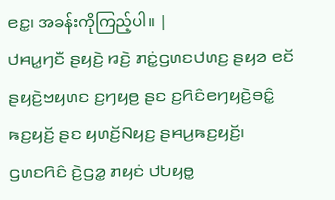ꤕꤢ꤭꤯ အခန်းကိုကြည့်ပါ။ |
ꤓꤌꤣ꤭ꤚꤢꤪ ꤔꤟꤢꤧ꤬ ꤙꤢꤧ꤬ ꤊꤢꤦ꤭ꤞꤛꤢꤓꤛꤢ꤬ ꤔꤟꤤ ꤕꤢꤩ ꤔꤟꤢꤧ꤬ꤠꤟꤛꤢ ꤢ꤬ꤚꤟꤥ꤬ ꤔꤢ ꤢ꤬ꤖꤢꤨꤕꤚꤟꤢꤧ꤬ꤋꤢꤨ꤭ ꤒꤢ꤬ꤟꤢꤩ꤬ ꤔꤢ ꤟꤛꤢꤩ꤬ꤡꤟꤢ꤬ ꤔꤌꤣ꤬ꤒꤢ꤬ꤟꤢꤩ꤬꤯ ꤞꤛꤢꤖꤢꤨ ꤢꤧ꤬ꤞꤤ꤭ ꤊꤟꤢꤦ ꤓꤝꤟꤥ꤭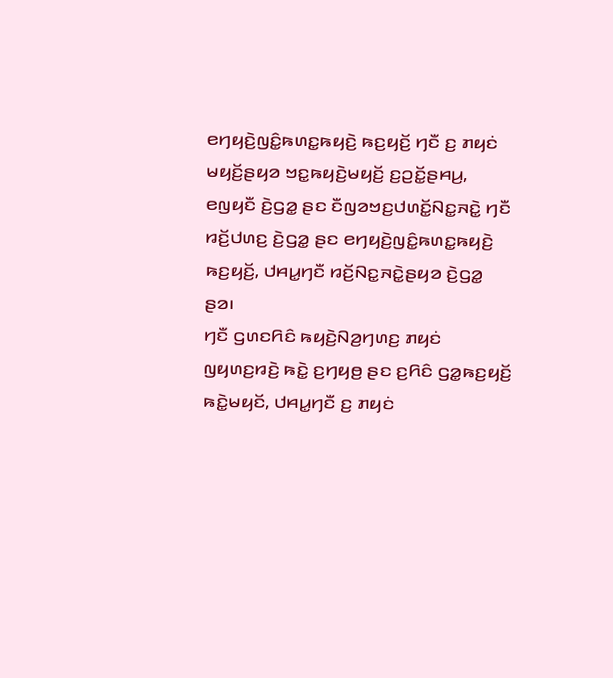ꤕꤚꤟꤢꤧ꤬ꤜꤢꤨ꤭ꤒꤛꤢ꤭ꤒꤟꤢꤧ꤬ ꤒꤢ꤬ꤟꤢꤩ꤬ ꤚꤢꤪ ꤢ꤬ ꤊꤟꤢꤦ ꤗꤟꤢꤩ꤬ꤔꤟꤤ ꤠꤢ꤭ꤒꤟꤢꤧ꤬ꤗꤟꤢꤩ꤬ ꤢ꤬ꤑꤢꤩ꤭ꤔꤌꤣ꤬, ꤕꤜꤟꤢꤪ ꤢꤧ꤬ꤞꤤ꤭ ꤔꤢ ꤢꤪꤜꤤꤠꤢ꤬ꤓꤛꤢꤩ꤭ꤡꤢ꤭ꤏꤢꤧ꤭ ꤚꤢꤪ ꤙꤢꤩ꤬ꤓꤛꤢ꤬ ꤢꤧ꤬ꤞꤤ꤭ ꤔꤢ ꤕꤚꤟꤢꤧ꤬ꤜꤢꤨ꤭ꤒꤛꤢ꤭ꤒꤟꤢꤧ꤬ ꤒꤢ꤬ꤟꤢꤩ꤬, ꤓꤌꤣ꤭ꤚꤢꤪ ꤙꤢꤩ꤬ꤡꤢ꤭ꤏꤢꤧ꤭ꤔꤟꤤ ꤢꤧ꤬ꤞꤤ꤭ ꤔꤤ꤯
ꤚꤢꤪ ꤞꤛꤢꤖꤢꤨ ꤒꤟꤢꤧ꤬ꤡꤤ꤬ꤚꤛꤢ꤬ ꤊꤟꤢꤦ ꤜꤟꤛꤢ꤬ꤙꤢꤧ꤬ ꤒꤢꤧ꤭ ꤢ꤬ꤚꤟꤥ꤬ ꤔꤢ ꤢ꤬ꤖꤢꤨ ꤞꤤ꤭ꤒꤢ꤬ꤟꤢꤩ꤬ ꤒꤢꤧ꤭ꤗꤟꤢꤩ, ꤓꤌꤣ꤭ꤚꤢꤪ ꤢ꤬ ꤊꤟꤢꤦ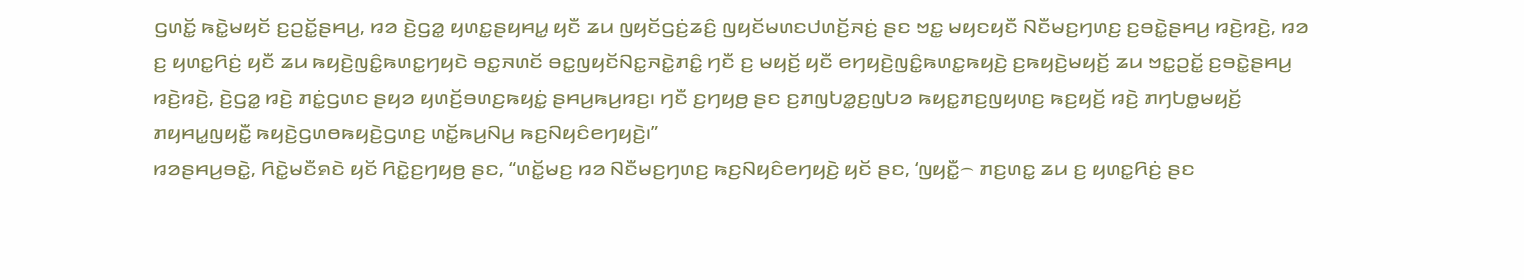ꤞꤛꤢꤩ꤭ ꤒꤢꤧ꤭ꤗꤟꤢꤩ ꤢ꤬ꤑꤢꤩ꤭ꤔꤌꤣ꤬, ꤙꤤ ꤢꤧ꤬ꤞꤤ꤭ ꤟꤛꤢ꤭ꤔꤟꤌꤣ꤭ ꤟꤢꤪ ꤘꤣ ꤜꤟꤢꤩꤞꤢꤦ꤬ꤘꤢꤨ꤬ ꤜꤟꤢꤩꤗꤛꤢꤓꤛꤢꤩ꤬ꤏꤢꤦ꤬ ꤔꤢ ꤠꤢ꤭ ꤗꤟꤢꤟꤢꤪ ꤡꤢꤪꤗꤢ꤬ꤚꤛꤢ꤬ ꤢ꤬ꤋꤢꤧ꤭ꤔꤌꤣ꤬ ꤙꤢꤧ꤬ꤙꤢꤧ꤬, ꤙꤤ ꤢ꤬ ꤟꤛꤢ꤭ꤖꤢꤦ꤬ ꤟꤢꤪ ꤘꤣ ꤒꤟꤢꤧ꤬ꤜꤢꤨ꤭ꤒꤛꤢ꤭ꤚꤟꤢꤧ ꤋꤢ꤭ꤏꤛꤢꤩ ꤋꤢ꤭ꤜꤟꤢꤩꤡꤢ꤭ꤏꤢꤧ꤭ꤊꤢꤨ꤭ ꤚꤢꤪ ꤢ꤬ ꤗꤟꤢꤩ꤬ ꤟꤢꤪ ꤕꤚꤟꤢꤧ꤬ꤜꤢꤨ꤭ꤒꤛꤢ꤭ꤒꤟꤢꤧ꤬ ꤢ꤬ꤒꤟꤢꤧ꤬ꤗꤟꤢꤩ꤬ ꤘꤣ ꤠꤢ꤭ꤑꤢꤩ꤭ ꤢ꤬ꤋꤢꤧ꤭ꤔꤌꤣ꤬ ꤙꤢꤧ꤬ꤙꤢꤧ꤬, ꤢꤧ꤬ꤞꤤ꤭ ꤙꤢꤧ꤬ ꤊꤢꤦ꤭ꤞꤛꤢ ꤔꤟꤤ ꤟꤛꤢꤩ꤬ꤋꤛꤢ꤬ꤒꤟꤢꤦ꤭ ꤔꤌꤣ꤬ꤒꤣ꤬ꤙꤢ꤬꤯ ꤚꤢꤪ ꤢ꤬ꤚꤟꤥ꤬ ꤔꤢ ꤢ꤬ꤊꤜꤝꤤ꤭ꤢ꤬ꤜꤝꤤ ꤒꤟꤢ꤭ꤊꤢ꤬ꤜꤟꤛꤢ꤬ ꤒꤢ꤬ꤟꤢꤩ꤬ ꤙꤢꤧ꤬ ꤊꤚꤝꤥ꤭ꤗꤟꤢꤩ꤬ ꤊꤟꤌꤣ꤭ꤜꤟꤢꤪ꤭ ꤒꤟꤢꤧ꤬ꤞꤛꤥꤒꤟꤢꤧ꤬ꤞꤛꤢ꤬ ꤛꤢꤩ꤭ꤒꤣ꤬ꤡꤣ꤬ ꤒꤢ꤬ꤡꤟꤢꤨꤕꤚꤟꤢꤧ꤬꤯”
ꤙꤤꤔꤌꤣ꤬ꤋꤢꤧ꤭, ꤖꤢꤧ꤭ꤗꤢꤪꤎꤢꤧ ꤟꤢꤩ ꤖꤢꤧ꤭ꤢ꤬ꤚꤟꤥ꤬ ꤔꤢ, “ꤛꤢꤩ꤭ꤗꤢ꤬ ꤙꤤ ꤡꤢꤪꤗꤢ꤬ꤚꤛꤢ꤬ ꤒꤢ꤬ꤡꤟꤢꤨꤕꤚꤟꤢꤧ꤬ ꤟꤢꤩ ꤔꤢ, ‘ꤜꤟꤢꤪ꤭꤮ ꤊꤢ꤬ꤛꤢ꤭ ꤘꤣ ꤢ꤬ ꤟꤛꤢ꤭ꤖꤢꤦ꤬ ꤔꤢ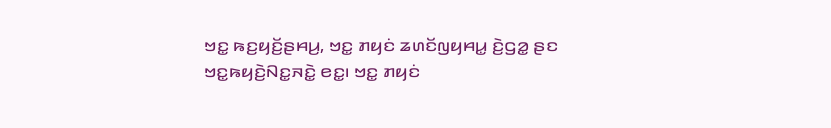ꤠꤢ꤭ ꤒꤢ꤬ꤟꤢꤩ꤬ꤔꤌꤣ꤬, ꤠꤢ꤭ ꤊꤟꤢꤦ ꤘꤛꤢꤩꤜꤟꤌꤣ꤭ ꤢꤧ꤬ꤞꤤ꤭ ꤔꤢ ꤠꤢ꤭ꤒꤟꤢꤧ꤬ꤡꤢ꤭ꤏꤢꤧ꤭ ꤕꤢ꤭꤯ ꤠꤢ꤭ ꤊꤟꤢꤦ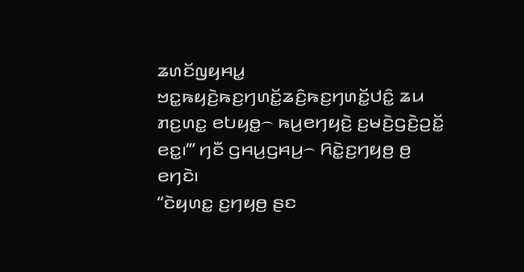ꤘꤛꤢꤩꤜꤟꤌꤣ꤭ ꤠꤢ꤭ꤒꤟꤢꤧ꤬ꤒꤢ꤬ꤚꤛꤢꤩ꤭ꤘꤢꤨ꤬ꤒꤢ꤬ꤚꤛꤢꤩ꤭ꤓꤢꤨ꤭ ꤘꤣ ꤊꤢ꤬ꤛꤢ꤭ ꤕꤝꤟꤥ꤭꤮ ꤒꤣ꤬ꤕꤚꤟꤢꤧ꤬ ꤢ꤬ꤗꤢꤧ꤬ꤞꤢꤧ꤬ꤑꤢꤩ꤭ ꤕꤢ꤭꤯’” ꤚꤢꤪ ꤞꤌꤣ꤬ꤞꤌꤣ꤬꤮ ꤖꤢꤧ꤭ꤢ꤬ꤚꤟꤥ꤬ ꤥ꤬ ꤕꤚꤢꤧ꤯
“ꤢꤧꤟꤛꤢ꤭ ꤢ꤬ꤚꤟꤥ꤬ ꤔꤢ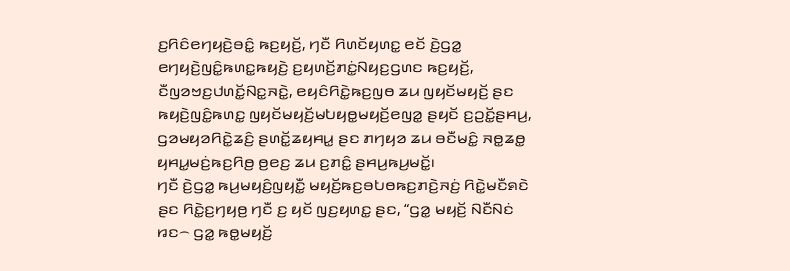ꤢ꤬ꤖꤢꤨꤕꤚꤟꤢꤧ꤬ꤋꤢꤨ꤭ ꤒꤢ꤬ꤟꤢꤩ꤬, ꤚꤢꤪ ꤖꤛꤢꤩꤟꤛꤢ꤭ ꤕꤢꤩ ꤢꤧ꤬ꤞꤤ꤭ ꤕꤚꤟꤢꤧ꤬ꤜꤢꤨ꤭ꤒꤛꤢ꤭ꤒꤟꤢꤧ꤬ ꤢ꤬ꤟꤛꤢꤩ꤬ꤊꤢꤦ꤭ꤡꤟꤢ꤬ꤞꤛꤢ ꤒꤢ꤬ꤟꤢꤩ꤬, ꤢꤪꤜꤤꤠꤢ꤬ꤓꤛꤢꤩ꤭ꤡꤢ꤭ꤏꤢꤧ꤭, ꤕꤟꤢꤨꤖꤢꤧ꤭ꤒꤢ꤬ꤜꤥ ꤘꤣ ꤜꤟꤢꤩꤗꤟꤢꤩ꤬ ꤔꤢ ꤒꤟꤢꤧ꤬ꤜꤢꤨ꤭ꤒꤛꤢ꤭ ꤜꤟꤢꤩꤗꤟꤢꤩ꤬ꤗꤝꤟꤥ꤭ꤗꤟꤢꤩ꤬ꤕꤜꤤ꤭ ꤔꤟꤢꤩ ꤢ꤬ꤑꤢꤩ꤭ꤔꤌꤣ꤬, ꤞꤤꤗꤟꤤꤖꤢꤧ꤭ꤘꤢꤨ꤬ ꤔꤛꤢꤩ꤭ꤘꤟꤌꤣ꤭ ꤔꤢ ꤊꤚꤟꤤ ꤘꤣ ꤋꤢꤪꤗꤢꤨ꤭ ꤏꤥ꤭ꤘꤥ꤭ ꤟꤌꤣ꤭ꤗꤢꤦ꤬ꤒꤢ꤬ꤖꤥ꤬ ꤥ꤬ꤕꤢ꤬ ꤘꤣ ꤢ꤬ꤊꤢꤨ꤭ ꤔꤌꤣ꤬ꤒꤣ꤬ꤗꤢꤩ꤭꤯
ꤚꤢꤪ ꤢꤧ꤬ꤞꤤ꤭ ꤒꤣ꤬ꤗꤟꤢꤨ꤬ꤜꤟꤢꤪ꤭ ꤗꤟꤢꤩ꤬ꤒꤢ꤬ꤋꤝꤥꤒꤢ꤬ꤊꤢꤧ꤬ꤏꤢꤦ꤬ ꤖꤢꤧ꤭ꤗꤢꤪꤎꤢꤧ ꤔꤢ ꤖꤢꤧ꤭ꤢ꤬ꤚꤟꤥ꤬ ꤚꤢꤪ ꤢ꤬ ꤟꤢꤩ ꤜꤢ꤬ꤟꤛꤢ꤭ ꤔꤢ, “ꤞꤤ꤭ ꤗꤟꤢꤩ꤬ ꤡꤢꤪꤡꤢꤦ ꤙꤢ꤮ ꤞꤤ꤭ ꤒꤥ꤭ꤗꤟꤢꤩ꤬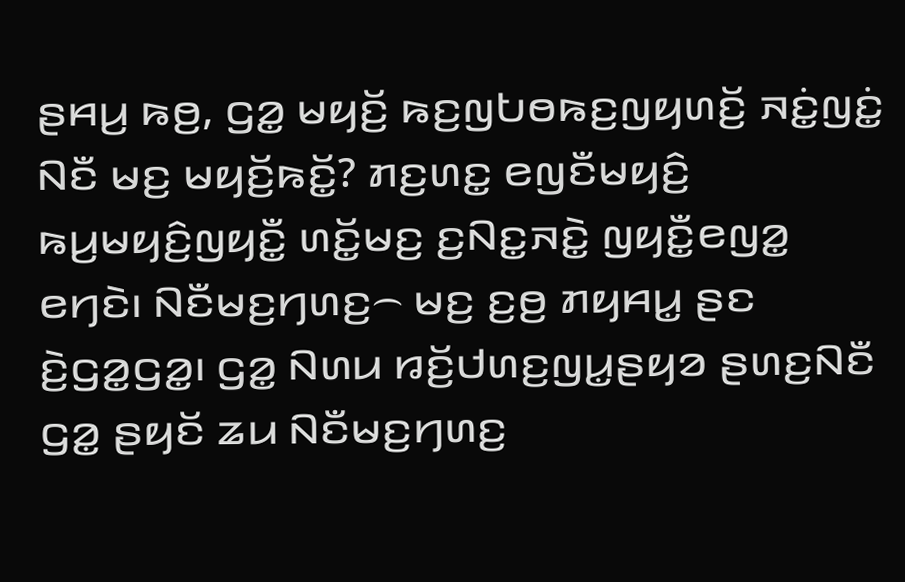ꤔꤌꤣ꤬ ꤒꤥ꤬, ꤞꤤ꤭ ꤗꤟꤢꤩ꤬ ꤒꤢ꤬ꤜꤝꤥꤒꤢ꤬ꤜꤟꤛꤢꤩ꤬ ꤏꤢꤦ꤭ꤜꤢꤦ꤭ ꤡꤢꤪ ꤗꤢ꤬ ꤗꤟꤢꤩ꤬ꤒꤢꤩ꤭? ꤊꤢ꤬ꤛꤢ꤭ ꤕꤜꤢꤪꤗꤟꤢꤨ꤬ ꤒꤣ꤬ꤗꤟꤢꤨ꤬ꤜꤟꤢꤪ꤭ ꤛꤢꤩ꤭ꤗꤢ꤬ ꤢ꤬ꤡꤢ꤭ꤏꤢꤧ꤭ ꤜꤟꤢꤪ꤭ꤕꤜꤤ꤭ ꤕꤚꤢꤧ꤯ ꤡꤢꤪꤗꤢ꤬ꤚꤛꤢ꤬꤮ ꤗꤢ꤬ ꤢ꤬ꤥ꤬ ꤊꤟꤌꤣ꤭ ꤔꤢ ꤢꤧ꤬ꤞꤤ꤭ꤞꤤ꤭꤯ ꤞꤤ꤭ ꤡꤛꤣ ꤙꤢꤩ꤬ꤓꤛꤢ꤬ꤜꤣ꤭ꤔꤟꤤ ꤔꤛꤢ꤬ꤡꤢꤪ ꤞꤤ꤭ ꤔꤟꤢꤩ ꤘꤣ ꤡꤢꤪꤗꤢ꤬ꤚꤛꤢ꤬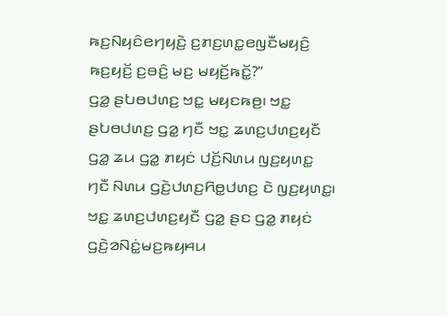ꤒꤢ꤬ꤡꤟꤢꤨꤕꤚꤟꤢꤧ꤬ ꤢ꤬ꤊꤢ꤬ꤛꤢ꤭ꤕꤜꤢꤪꤗꤟꤢꤨ꤬ ꤒꤢ꤬ꤟꤢꤩ꤬ ꤢ꤬ꤋꤢꤨ꤬ ꤗꤢ꤬ ꤗꤟꤢꤩ꤬ꤒꤢꤩ꤭?”
ꤞꤤ꤭ ꤔꤝꤥꤓꤛꤢ꤬ ꤠꤢ꤭ ꤗꤟꤢꤒꤥ꤬꤯ ꤠꤢ꤭ ꤔꤝꤥꤓꤛꤢ꤬ ꤞꤤ꤭ ꤚꤢꤪ ꤠꤢ꤭ ꤘꤛꤢ꤬ꤓꤛꤢ꤬ꤟꤢꤪ ꤞꤤ꤭ ꤘꤣ ꤞꤤ꤭ ꤊꤟꤢꤦ ꤓꤢꤩ꤬ꤡꤛꤣ ꤜꤢ꤬ꤟꤛꤢ꤭ ꤚꤢꤪ ꤡꤛꤣ ꤞꤢꤧ꤬ꤓꤛꤢ꤬ꤖꤥ꤭ꤓꤛꤢ꤬ ꤢꤧ ꤜꤢ꤬ꤟꤛꤢ꤭꤯ ꤠꤢ꤭ ꤘꤛꤢ꤬ꤓꤛꤢ꤬ꤟꤢꤪ ꤞꤤ꤭ ꤔꤢ ꤞꤤ꤭ ꤊꤟꤢꤦ ꤞꤢꤧ꤬ꤤꤡꤢꤦ꤭ꤗꤢ꤬ꤒꤟꤌꤣ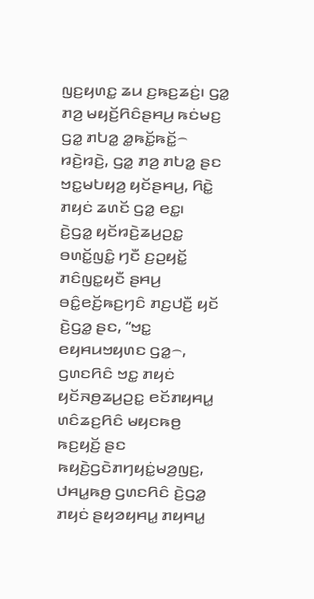ꤜꤢ꤬ꤟꤛꤢ꤭ ꤘꤣ ꤢ꤬ꤒꤢ꤬ꤘꤢꤦ꤬꤯ ꤞꤤ꤭ ꤊꤤ꤬ ꤗꤟꤢꤩ꤬ꤖꤢꤨꤔꤌꤣ꤬ ꤒꤢꤦꤗꤢ꤬ ꤞꤤ꤭ ꤊꤝꤤ꤭ ꤤ꤭ꤒꤢꤩ꤭ꤒꤢꤩ꤭꤮ ꤙꤢꤧ꤬ꤙꤢꤧ꤬, ꤞꤤ꤭ ꤊꤤ꤬ ꤊꤝꤤ꤭ ꤔꤢ ꤠꤢ꤭ꤗꤝꤟꤤ꤬ ꤟꤢꤩꤔꤌꤣ꤬, ꤖꤢꤧ꤭ ꤊꤟꤢꤦ ꤘꤛꤢꤩ ꤞꤤ꤭ ꤕꤢ꤭꤯
ꤢꤧ꤬ꤞꤤ꤭ ꤟꤢꤩꤙꤢꤧ꤬ꤘꤣ꤬ꤑꤢ꤭ ꤋꤛꤢꤩ꤭ꤜꤢꤨ꤭ ꤚꤢꤪ ꤢ꤬ꤑꤟꤢꤩ꤭ ꤊꤢꤨꤜꤢ꤭ꤟꤢꤪ ꤔꤌꤣ꤬ ꤋꤢꤨ꤭ꤕꤢꤩ꤬ꤒꤢ꤬ꤚꤢꤨ ꤊꤢ꤬ꤓꤢꤪ꤬ ꤟꤢꤩ ꤢꤧ꤬ꤞꤤ꤭ ꤔꤢ, “ꤠꤢ꤭ ꤕꤟꤌꤣꤠꤟꤛꤢ ꤞꤤ꤭꤮, ꤞꤛꤢꤖꤢꤨ ꤠꤢ꤭ ꤊꤟꤢꤦ ꤟꤢꤩꤏꤥ꤬ꤘꤣ꤬ꤑꤢ꤭ ꤕꤢꤩꤊꤟꤌꤣ꤭ ꤛꤢꤨꤘꤢ꤬ꤖꤢꤨ ꤗꤟꤢꤒꤥ꤬ ꤒꤢ꤬ꤟꤢꤩ꤬ ꤔꤢ ꤒꤟꤢꤧ꤬ꤞꤢꤧꤊꤚꤟꤢꤦ꤭ꤗꤤ꤬ꤜꤢ꤬, ꤓꤌꤣ꤭ꤒꤥ꤬ ꤞꤛꤢꤖꤢꤨ ꤢꤧ꤬ꤞꤤ꤭ ꤊꤟꤢꤦ ꤔꤟꤤꤟꤌꤣ꤭ ꤊꤟꤌꤣ꤭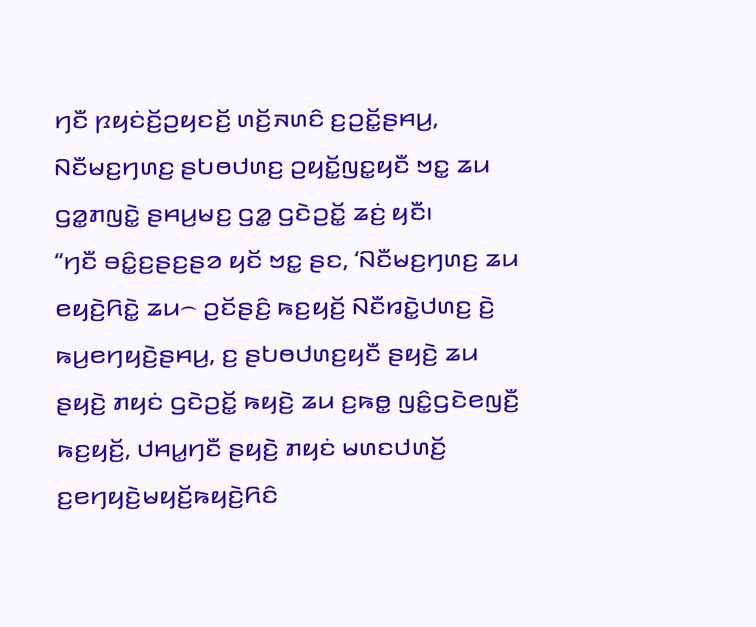ꤚꤢꤪ ꤐꤟꤢꤦꤢꤩ꤬ꤑꤟꤢꤢꤩ꤬ ꤛꤢꤩ꤬ꤏꤛꤢꤨ ꤢ꤬ꤑꤢꤩ꤭ꤔꤌꤣ꤬, ꤡꤢꤪꤗꤢ꤬ꤚꤛꤢ꤬ ꤔꤝꤥꤓꤛꤢ꤬ ꤑꤟꤢꤩ꤭ꤜꤢ꤭ꤟꤢꤪ ꤠꤢ꤭ ꤘꤣ ꤞꤤ꤭ꤊꤜꤢꤧ꤭ ꤔꤌꤣ꤬ꤗꤢ꤬ ꤞꤤ꤭ ꤞꤢꤧꤑꤢꤩ꤭ ꤘꤢꤦ꤬ ꤟꤢꤪ꤯
“ꤚꤢꤪ ꤋꤢꤨ꤭ꤢ꤬ꤔꤢ꤬ꤔꤤ ꤟꤢꤩ ꤠꤢ꤭ ꤔꤢ, ‘ꤡꤢꤪꤗꤢ꤬ꤚꤛꤢ꤬ ꤘꤣ ꤕꤟꤢꤧ꤬ꤖꤢꤧ꤭ ꤘꤣ꤮ ꤑꤢꤩꤔꤢꤨ꤬ ꤒꤢ꤬ꤟꤢꤩ꤬ ꤡꤢꤪꤙꤢꤧ꤭ꤓꤛꤢ꤬ ꤢꤧ꤬ ꤒꤣ꤬ꤕꤚꤟꤢꤧ꤬ꤔꤌꤣ꤬, ꤢ꤬ ꤔꤝꤥꤓꤛꤢ꤬ꤟꤢꤪ ꤔꤟꤢꤧ꤬ ꤘꤣ ꤔꤟꤢꤧ꤬ ꤊꤟꤢꤦ ꤞꤢꤧꤑꤢꤩ꤭ ꤒꤟꤢꤧ꤬ ꤘꤣ ꤢ꤬ꤒꤥ꤭ ꤜꤢꤨ꤭ꤞꤢꤧꤕꤜꤢꤪ꤬ ꤒꤢ꤬ꤟꤢꤩ꤬, ꤓꤌꤣ꤭ꤚꤢꤪ ꤔꤟꤢꤧ꤬ ꤊꤟꤢꤦ ꤗꤛꤢꤓꤛꤢꤩ꤬ ꤢ꤬ꤕꤚꤟꤢꤧ꤬ꤗꤟꤢꤩ꤬ꤒꤟꤢꤧ꤬ꤖꤢꤨ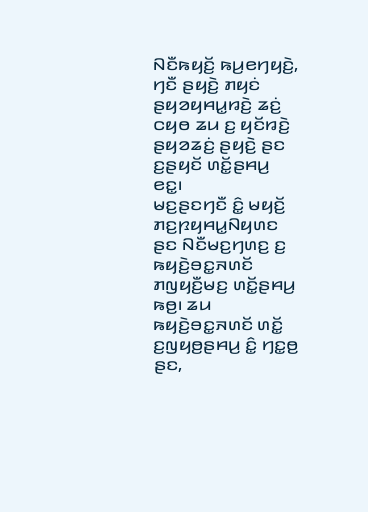ꤡꤢꤪꤒꤟꤢꤩ꤬ ꤒꤣ꤬ꤕꤚꤟꤢꤧ꤬, ꤚꤢꤪ ꤔꤟꤢꤧ꤬ ꤊꤟꤢꤦ ꤔꤟꤤꤟꤌꤣ꤭ꤙꤢꤧ꤬ ꤘꤢꤦ꤬ ꤍꤟꤥ ꤘꤣ ꤢ꤬ ꤟꤢꤩꤙꤢꤧ꤬ ꤔꤟꤤꤘꤢꤦ꤬ ꤔꤟꤢꤧ꤬ ꤔꤢ ꤢ꤬ꤔꤟꤢꤩ ꤛꤢꤩ꤭ꤔꤌꤣ꤬ ꤕꤢ꤭꤯
ꤗꤢ꤬ꤔꤢꤚꤢꤪ ꤢꤨ꤭ ꤗꤟꤢꤩ꤬ ꤊꤢ꤬ꤐꤟꤌꤣ꤭ꤡꤟꤛꤢ ꤔꤢ ꤡꤢꤪꤗꤢ꤬ꤚꤛꤢ꤬ ꤢ꤬ ꤒꤟꤢꤧ꤬ꤋꤢ꤭ꤏꤛꤢꤩ ꤊꤜꤟꤢꤪ꤬ꤗꤢ꤬ ꤛꤢꤩ꤭ꤔꤌꤣ꤬ ꤒꤥ꤬꤯ ꤘꤣ ꤒꤟꤢꤧ꤬ꤋꤢ꤭ꤏꤛꤢꤩ ꤛꤢꤩ꤭ ꤢ꤬ꤜꤟꤥ꤬ꤔꤌꤣ꤬ ꤢꤨ꤭ ꤚꤢ꤭ꤥ꤬ ꤔꤢ,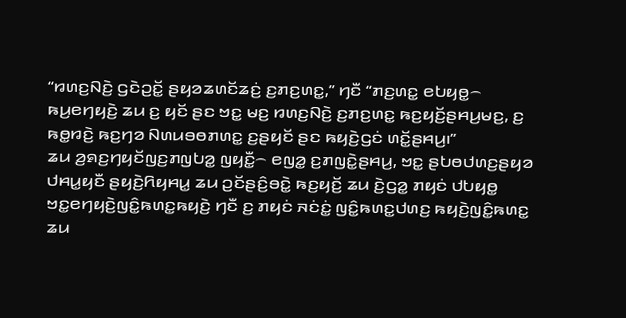“ꤙꤛꤢ꤬ꤡꤢꤧ꤬ ꤞꤢꤧꤑꤢꤩ꤭ ꤔꤟꤤꤘꤛꤢꤩꤘꤢꤦ꤬ ꤢ꤬ꤊꤢ꤬ꤛꤢ꤭,” ꤚꤢꤪ “ꤊꤢ꤬ꤛꤢ꤭ ꤕꤝꤟꤥ꤭꤮ ꤒꤣ꤬ꤕꤚꤟꤢꤧ꤬ ꤘꤣ ꤢ꤬ ꤟꤢꤩ ꤔꤢ ꤠꤢ꤭ ꤗꤢ꤬ ꤙꤛꤢ꤬ꤡꤢꤧ꤬ ꤢ꤬ꤊꤢ꤬ꤛꤢ꤭ ꤒꤢ꤬ꤟꤢꤩ꤬ꤔꤌꤣ꤬ꤗꤢ꤬, ꤢ꤬ ꤒꤥ꤭ꤙꤢꤧ꤬ ꤒꤢ꤬ꤚꤤ ꤡꤛꤣꤋꤥꤊꤛꤢ꤭ ꤢ꤬ꤔꤟꤢꤩ ꤔꤢ ꤒꤟꤢꤧ꤬ꤞꤢꤦ ꤛꤢꤩ꤭ꤔꤌꤣ꤬꤯”
ꤘꤣ ꤤ꤬ꤎꤢ꤬ꤚꤟꤢꤩꤜꤢ꤬ꤊꤜꤝꤤ꤭ ꤜꤟꤢꤪ꤭꤮ ꤕꤜꤤ꤭ ꤢ꤬ꤊꤜꤢꤧ꤭ꤔꤌꤣ꤬, ꤠꤢ꤭ ꤔꤝꤥꤓꤛꤢ꤬ꤔꤟꤤ ꤓꤌꤣ꤭ꤟꤢꤪ ꤔꤟꤢꤧ꤬ꤖꤟꤌꤣ꤭ ꤘꤣ ꤑꤢꤩꤔꤢꤨ꤬ꤋꤢꤧ꤭ ꤒꤢ꤬ꤟꤢꤩ꤬ ꤘꤣ ꤢꤧ꤬ꤞꤤ꤭ ꤊꤟꤢꤦ ꤓꤝꤟꤥ꤭ ꤠꤢ꤭ꤕꤚꤟꤢꤧ꤬ꤜꤢꤨ꤭ꤒꤛꤢ꤭ꤒꤟꤢꤧ꤬ ꤚꤢꤪ ꤢ꤬ ꤊꤟꤢꤦ ꤏꤢꤦꤢꤦ꤭ ꤜꤢꤨ꤭ꤒꤛꤢ꤭ꤓꤛꤢ꤬ ꤒꤟꤢꤧ꤬ꤜꤢꤨ꤭ꤒꤛꤢ꤭ ꤘꤣ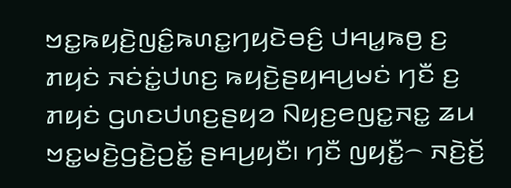ꤠꤢ꤭ꤒꤟꤢꤧ꤬ꤜꤢꤨ꤭ꤒꤛꤢ꤭ꤚꤟꤢꤧꤋꤢꤨ꤬ ꤓꤌꤣ꤭ꤒꤥ꤬ ꤢ꤬ ꤊꤟꤢꤦ ꤏꤢꤦꤢꤦ꤭ꤓꤛꤢ꤬ ꤒꤟꤢꤧ꤬ꤔꤟꤌꤣ꤬ꤗꤢꤦ ꤚꤢꤪ ꤢ꤬ ꤊꤟꤢꤦ ꤞꤛꤢꤓꤛꤢ꤬ꤔꤟꤤ ꤡꤟꤢ꤬ꤕꤜꤢ꤭ꤏꤢ꤭ ꤘꤣ ꤠꤢ꤭ꤗꤢꤧ꤬ꤞꤢꤧ꤬ꤑꤢꤩ꤭ ꤔꤌꤣ꤬ꤟꤢꤪ꤯ ꤚꤢꤪ ꤜꤟꤢꤪ꤭꤮ ꤏꤢꤧ꤬ꤢꤩ꤬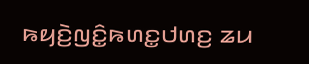ꤒꤟꤢꤧ꤬ꤜꤢꤨ꤭ꤒꤛꤢ꤭ꤓꤛꤢ꤬ ꤘꤣ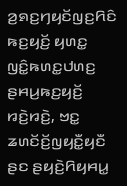ꤤ꤬ꤎꤢ꤬ꤚꤟꤢꤩꤜꤢ꤬ꤖꤢꤨ ꤒꤢ꤬ꤟꤢꤩ꤬ ꤟꤛꤢ꤭ ꤜꤢꤨ꤭ꤒꤛꤢ꤭ꤓꤛꤢ꤬ ꤔꤌꤣ꤬ꤒꤢ꤬ꤟꤢꤩ꤬ ꤙꤢꤧ꤬ꤙꤢꤧ꤬, ꤠꤢ꤭ ꤘꤛꤢꤩꤢꤩ꤬ꤜꤟꤢꤪ꤭ꤟꤢꤪ ꤔꤢ ꤔꤟꤢꤧ꤬ꤖꤟꤌꤣ꤭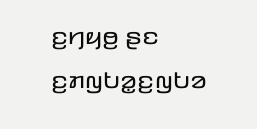ꤢ꤬ꤚꤟꤥ꤬ ꤔꤢ ꤢ꤬ꤊꤜꤝꤤ꤭ꤢ꤬ꤜꤝꤤ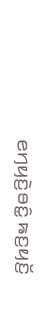ꤕꤚꤟꤢꤧ꤬ꤋꤢꤨ꤭ ꤒꤢ꤬ꤟꤢꤩ꤬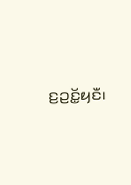ꤢ꤬ꤑꤢꤩ꤭ꤟꤢꤪ꤯